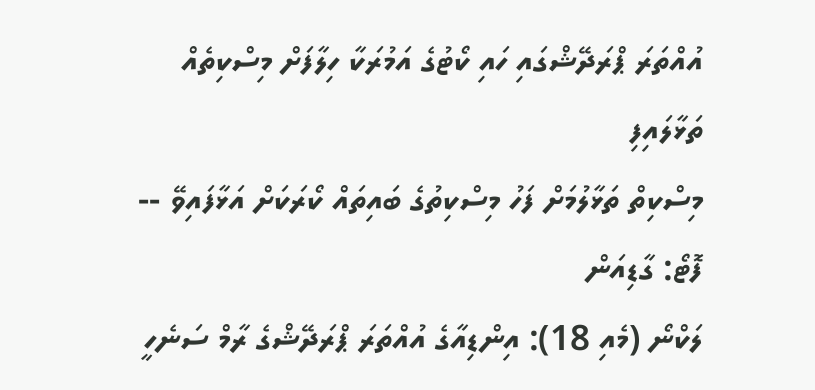އުއްތަރަ ޕްރަދޭޝްގައި ހައި ކޯޓުގެ އަމުރަކާ ހިލާފަށް މިސްކިތެއް ތަޅާލައިފި
މިސްކިތް ތަޅާލުމަށް ފަހު މިސްކިތުގެ ބައިތައް ކޯރަކަށް އަޅާފައިވޭ -- ފޮޓޯ: ގާޑިއަން
ލަކްނޯ (މެއި 18): އިންޑިއާގެ އުއްތަރަ ޕްރަދޭޝްގެ ރާމް ސަނެހީ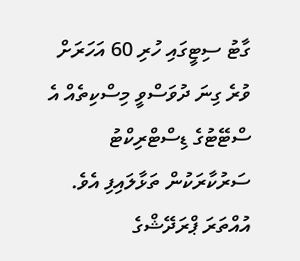ގާޓު ސިޓީގައި ހުރި 60 އަހަރަށް ވުރެ ގިނަ ދުވަސްވީ މިސްކިތެއް އެ ސްޓޭޓުގެ ޑިސްޓްރިކްޓު ސަރުކާރަކުން ތަޅާލައިފި އެވެ.
އުއްތަރަ ޕްރަދޭޝްގެ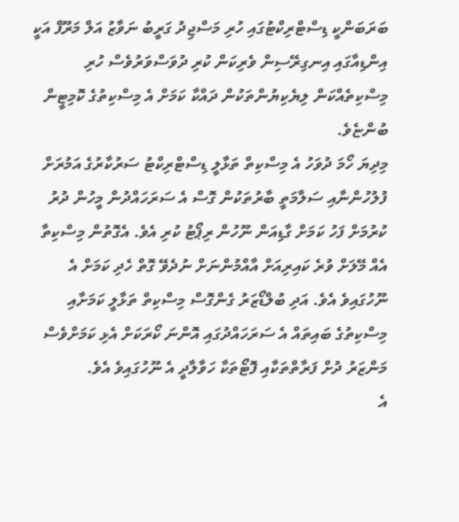ބަރަބަންކީ ޑިސްޓްރިކްޓުގައި ހުރި މަސްޖިދު ގަރީބު ނަވާޒު އަލް މަރޫފް އަކީ އިންޑިއާގައި އިނގިރޭސިން ވެރިކަން ކުރި ދުވަސްވަރުވެސް ހުރި މިސްކިތެއްކަން ލިޔެކިޔުންތަކުން ދައްކާ ކަމަށް އެ މިސްކިތުގެ ކޮމިޓީން ބުންޏެވެ.
މިދިޔަ ހޯމަ ދުވަހު އެ މިސްކިތް ތަޅާލީ ޑިސްޓްރިކްޓު ސަރުކާރުގެ އަމުރަށް ފުލުހުންނާއި ސަލާމަތީ ބާރުތަކުން ގޮސް އެ ސަރަހައްދުން މީހުން ދުރު ކުރުމަށް ފަހު ކަމަށް ގާޑިއަން ނޫހުން ރިޕޯޓު ކުރި އެވެ. އެގޮތުން މިސްކިތާ އެއް މޭލަށް ވުރެ ކައިރިއަށް އާއްމުންނަށް ނުދެވޭ ގޮތް ހެދި ކަމަށް އެ ނޫހުގައިވެ އެވެ. އަދި ބުލްޑޯޒަރު ގެންގޮސް މިސްކިތް ތަޅާލީ ކަމަށާއި މިސްކިތުގެ ބައިތައް އެ ސަރަހައްދުގައި އޮންނަ ކޯރަކަށް އެޅި ކަމަށްވެސް މަންޒަރު ދުށް ފަރާތްތަކާއި ފޮޓޯތަކާ ހަވާލާދީ އެ ނޫހުގައިވެ އެވެ.
އެ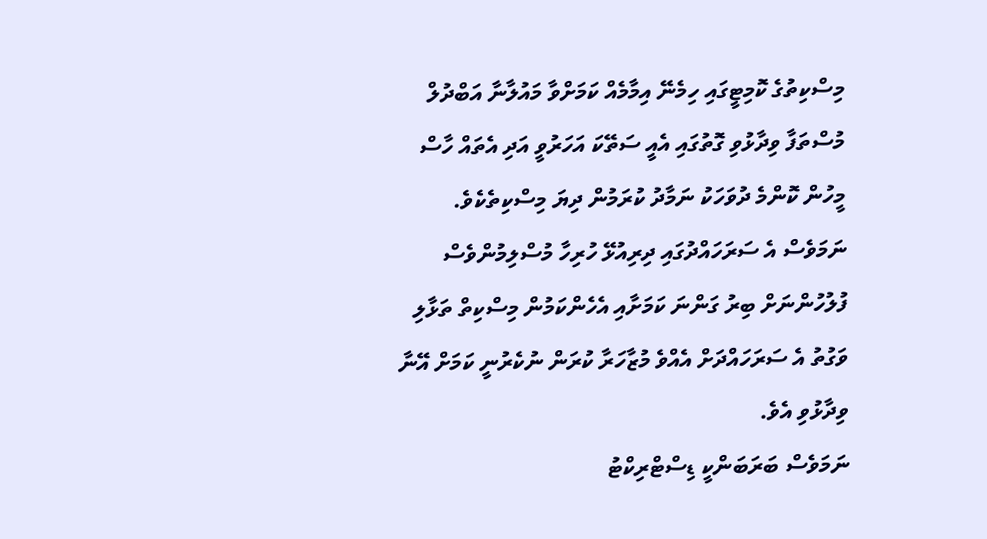މިސްކިތުގެ ކޮމިޓީގައި ހިމެނޭ އިމާމެއް ކަމަށްވާ މައުލާނާ އަބްދުލް މުސްތަފާ ވިދާޅުވި ގޮތުގައި އެއީ ސަތޭކަ އަހަރުވީ އަދި އެތައް ހާސް މީހުން ކޮންމެ ދުވަހަކު ނަމާދު ކުރަމުން ދިޔަ މިސްކިތެކެވެ. ނަމަވެސް އެ ސަރަހައްދުގައި ދިރިއުޅޭ ހުރިހާ މުސްލިމުންވެސް ފުލުހުންނަށް ބިރު ގަންނަ ކަމަށާއި އެހެންކަމުން މިސްކިތް ތަޅާލި ވަގުތު އެ ސަރަހައްދަށް އެއްވެ މުޒާހަރާ ކުރަން ނުކެރުނީ ކަމަށް އޭނާ ވިދާޅުވި އެވެ.
ނަމަވެސް ބަރަބަންކީ ޑިސްޓްރިކްޓު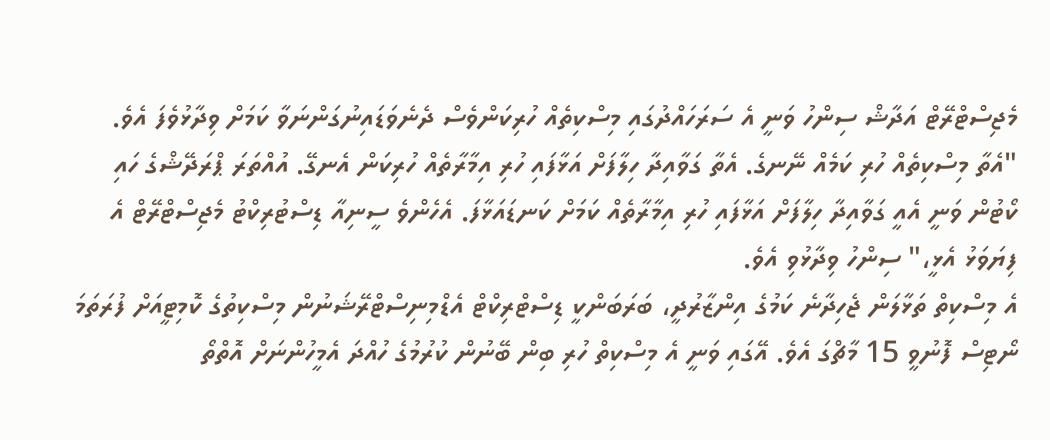މެޖިސްޓްރޭޓް އަދާޝް ސިންހު ވަނީ އެ ސަރަހައްދުގައި މިސްކިތެއް ހުރިކަންވެސް ދެނެވަޑައިނުގަންނަވާ ކަމަށް ވިދާޅުވެފަ އެވެ.
"އެތާ މިސްކިތެއް ހުރި ކަމެއް ނޭނގެ. އެތާ ގަވާއިދާ ހިލާފަށް އަޅާފައި ހުރި އިމާރާތެއް ހުރިކަން އެނގޭ. އުއްތަރަ ޕްރަދޭޝްގެ ހައި ކޯޓުން ވަނީ އެއީ ގަވާއިދާ ހިލާފަށް އަޅާފައި ހުރި އިމާރާތެއް ކަމަށް ކަނޑައަޅާފަ. އެހެންވެ ސީނިއާ ޑިސްޓުރިކްޓު މެޖިސްޓްރޭޓް އެ ފިޔަވަޅު އެޅީ،" ސިންހު ވިދާޅުވި އެވެ.
އެ މިސްކިތް ތަޅާލަން ޖެހިދާނެ ކަމުގެ އިންޒާރުދީ، ބަރަބަންކީ ޑިސްޓްރިކްޓް އެޑްމިނިސްޓްރޭޝަނުން މިސްކިތުގެ ކޮމިޓީއަށް ފުރަތަމަ ނޯޓިސް ފޮނުވީ 15 މާޗްގަ އެވެ. އޭގައި ވަނީ އެ މިސްކިތް ހުރި ބިން ބޭނުން ކުރުމުގެ ހުއްދަ އެމީހުންނަށް އޮތްތޯ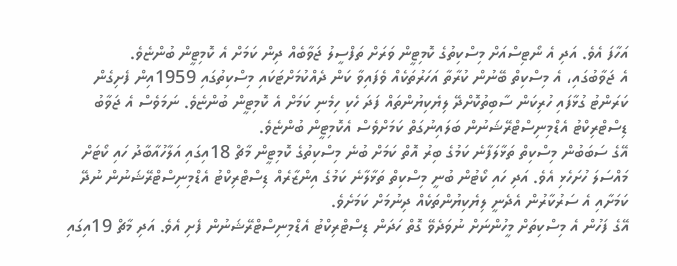އަހާފަ އެވެ. އަދި އެ ނޯޓިސްއަށް މިސްކިތުގެ ކޮމިޓީން ވަރަށް ތަފްސީލު ޖަވާބެއް ދިން ކަމަށް އެ ކޮމިޓީން ބުންޏެވެ.
އެ ޖަވާބުގައި، އެ މިސްކިތް ބޭނުން ކުރާތާ އަހަރުތަކެއް ވެފައިވާ ކަން ދެއްކުމަށްޓަކައި މިސްކިތުގައި 1959އިން ފެށިގެން ކަރަންޓު ގުޅާފައި ހުރިކަން ސާބިތުކޮށްދޭ ލިޔެކިޔުންތައް ފަދަ ހެކި ހިމެނި ކަމަށް އެ ކޮމިޓީން ބުންޏެވެ. ނަމަވެސް އެ ޖަވާބު ޑިސްޓްރިކްޓު އެޑްމިނިސްޓްރޭޝަނުން ބަލައިނުގަތް ކަމަށްވެސް އެކޮމިޓީން ބުންޏެވެ.
އޭގެ ސަބަބުން މިސްކިތް ތަޅާލަފާނެ ކަމުގެ ބިރު އޮތް ކަމަށް ބުނެ މިސްކިތުގެ ކޮމިޓީން މާޗް 18އިގައި އަލާހުއާބާދު ހައި ކޯޓަށް މައްސަލަ ހުށަހެޅި އެވެ. އަދި ހައި ކޯޓުން ބުނީ މިސްކިތް ތަޅާލާނެ ކަމުގެ އިންޒާރެއް ޑިސްޓްރިކްޓު އެޑްމިނިސްޓްރޭޝަނުން ނުދޭ ކަމަށާއި އެ ސަރުކާރުން އެދެނީ ލިޔެކިޔުންތަކެއް ދިނުމަށް ކަމަށެވެ.
އޭގެ ފަހުން އެ މިސްކިތަށް މީހުންނަށް ނުވަދެވޭ ގޮތް ހަދަން ޑިސްޓްރިކްޓު އެޑްމިނިސްޓްރޭޝަނުން ފެށި އެވެ. އަދި މާޗް 19އިގައި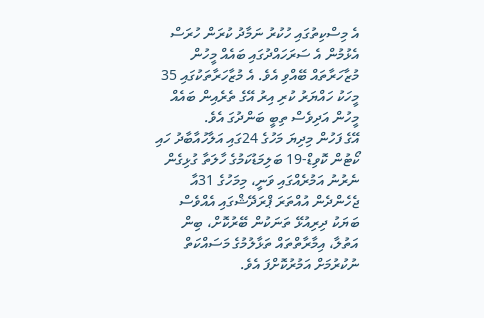އެ މިސްކިތުގައި ހުކުރު ނަމާދު ކުރަން ހުރަސް އެޅުމުން އެ ސަރަހައްދުގައި ބައެއް މީހުން މުޒާހަރާތައް ބޭއްވި އެވެ. އެ މުޒާހަރާތަކުގައި 35 މީހަކު ހައްޔަރު ކުރި އިރު އޭގެ ތެރެއިން ބައެއް މީހުން އަދިވެސް ތިބީ ބަންދުގަ އެވެ.
އޭގެ ފަހުން މިދިޔަ މަހުގެ 24ގައި އަލާހުއާބާދު ހައި ކޯޓުން ކޮވިޑް-19 ބަލިމަޑުކަމުގެ ހާލަތާ ގުޅިގެން ނެރުނު އަމުރެއްގައި ވަނީ، މިމަހުގެ 31އާ ޖެހެންދެން އުއްތަރަ ޕްރަދޭޝްގައި އެއްވެސް ބަޔަކު ދިރިއުޅޭ ތަނަކުން ބޭރުކޮށް، ބިން އަތުލާ، އިމާރާތްތައް ތަޅާލުމުގެ މަސައްކަތް ނުކުރުމަށް އަމުރުކޮށްފަ އެވެ.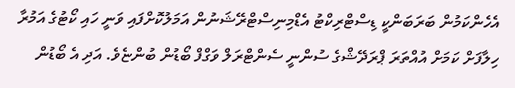އެހެންކަމުން ބަރަބަންކީ ޑިސްޓްރިކްޓު އެޑްމިނިސްޓްރޭޝަނުން އަމަލުކޮށްފައި ވަނީ ހައި ކޯޓުގެ އަމުރާ ހިލާފަށް ކަމަށް އުއްތަރަ ޕްރަދޭޝްގެ ސުންނީ ސެންޓްރަލް ވަގްފް ބޯޑުން ބުންޏެވެ. އަދި އެ ބޯޑުން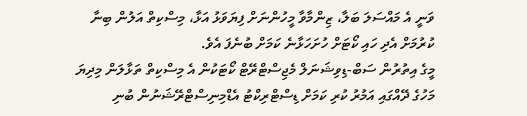ވަނީ އެ މައްސަލަ ބަލާ، ޒިންމާވާ މީހުންނަށް ފިޔަވަޅު އަޅާ، މިސްކިތް އަލުން ބިނާ ކުރުމަށް އެދި ހައި ކޯޓަށް ހުށަހަޅާނެ ކަމަށް ބުނެފަ އެވެ.
މީގެ އިތުރުން ސަބް-ޑިވިޝަނަލް މެޖިސްޓްރޭޓް ކޯޓަކުން އެ މިސްކިތް ތަޅާލަން މިދިޔަ މަހުގެ ދޭއްގައި އަމުރު ކުރި ކަމަށް ޑިސްޓްރިކްޓު އެޑްމިނިސްޓްރޭޝަނުން ބުނި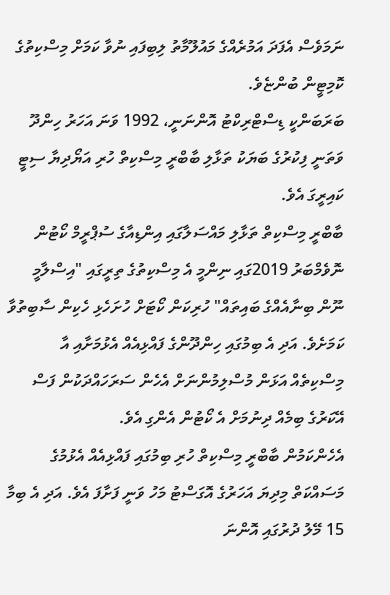ނަމަވެސް އެފަދަ އަމުރެއްގެ މައުލޫމާތު ލިބިފައި ނުވާ ކަމަށް މިސްކިތުގެ ކޮމިޓީން ބުންޏެވެ.
ބަރަބަންކީ ޑިސްޓްރިކްޓު އޮންނަނީ، 1992 ވަނަ އަހަރު ހިންދޫ ވަތަނީ ފިކުރުގެ ބަޔަކު ތަޅާލި ބާބްރީ މިސްކިތް ހުރި އަޔޯދިޔާ ސިޓީ ކައިރީގަ އެވެ.
ބާބްރީ މިސްކިތް ތަޅާލި މައްސަލާގައި އިންޑިއާގެ ސުޕްރީމް ކޯޓުން ނޮވެމްބަރު 2019ގައި ނިންމީ އެ މިސްކިތުގެ ތިރީގައި "އިސްލާމީ ނޫން ބިނާއެއްގެ ބައިތައް" ހުރިކަން ކޯޓަށް ހުށަހެޅި ހެކިން ސާބިތުވާ ކަމަށެވެ. އަދި އެ ބިމުގައި ހިންދޫންގެ ފައްޅިއެއް އެޅުމަށާއި އާ މިސްކިތެއް އަޅަން މުސްލިމުންނަށް އެހެން ސަރަހައްދަކުން ފަސް އޭކަރުގެ ބިމެއް ދިނުމަށް އެ ކޯޓުން އެންގި އެވެ.
އެހެންކަމުން ބާބްރީ މިސްކިތް ހުރި ބިމުގައި ފައްޅިއެއް އެޅުމުގެ މަސައްކަތް މިދިޔަ އަހަރުގެ އޮގަސްޓު މަހު ވަނީ ފަށާފަ އެވެ. އަދި އެ ބިމާ 15 މޭލު ދުރުގައި އޮންނަ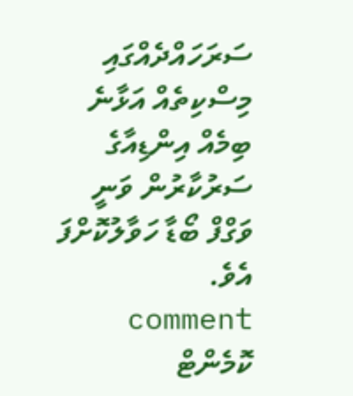ސަރަހައްދެއްގައި މިސްކިތެއް އަޅާނެ ބިމެއް އިންޑިއާގެ ސަރުކާރުން ވަނީ ވަގްފް ބޯޑާ ހަވާލުކޮށްފަ އެވެ.
comment ކޮމެންޓް